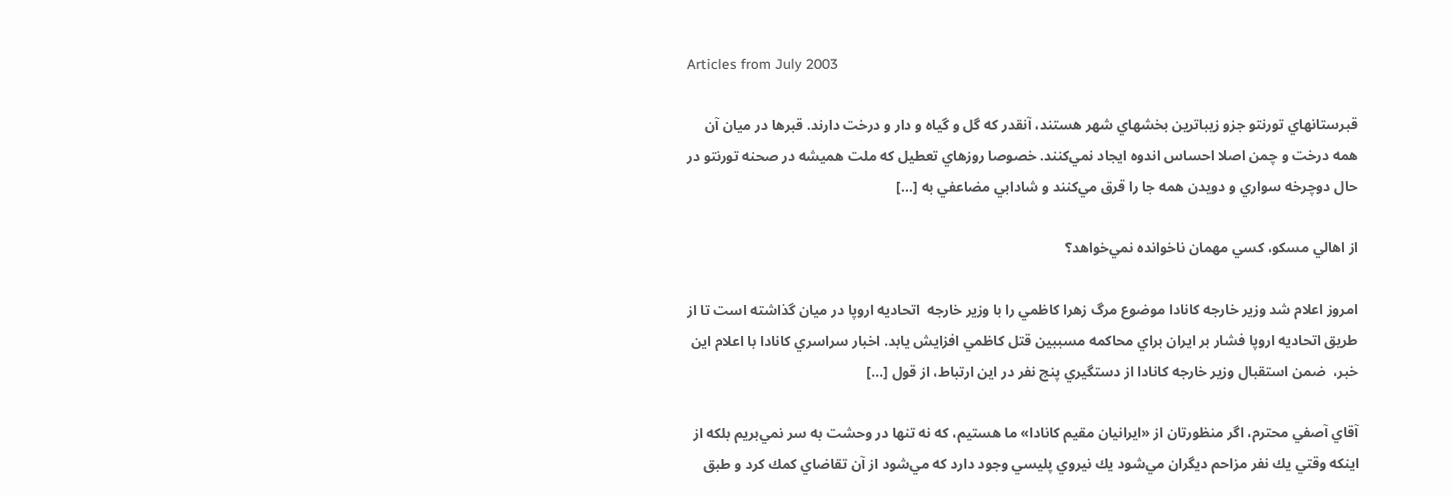Articles from July 2003

قبرستانهاي تورنتو جزو زيباترين بخشهاي شهر هستند، آنقدر كه گل و گياه و دار و درخت دارند. قبرها در ميان آن همه درخت و چمن اصلا احساس اندوه ايجاد نمي‌كنند. خصوصا روزهاي تعطيل كه ملت هميشه در صحنه تورنتو در حال دوچرخه سواري و دويدن همه جا را قرق مي‌كنند و شادابي مضاعفي به [...]

از اهالي مسكو، كسي مهمان ناخوانده نمي‌خواهد؟

امروز اعلام شد وزير خارجه كانادا موضوع مرگ زهرا كاظمي را با وزير خارجه  اتحاديه اروپا در ميان ‌گذاشته است تا از طريق اتحاديه اروپا فشار بر ايران براي محاكمه مسببين قتل كاظمي افزايش يابد. اخبار سراسري كانادا با اعلام اين خبر،  ضمن استقبال وزير خارجه كانادا از دستگيري پنج نفر در اين ارتباط، از قول [...]

آقاي آصفي محترم، اگر منظورتان از «ايرانيان مقيم كانادا» ما هستيم، كه نه تنها در وحشت به سر نمي‌بريم بلكه از اينكه وقتي يك نفر مزاحم ديگران مي‌شود يك نيروي پليسي وجود دارد كه مي‌شود از آن تقاضاي كمك كرد و طبق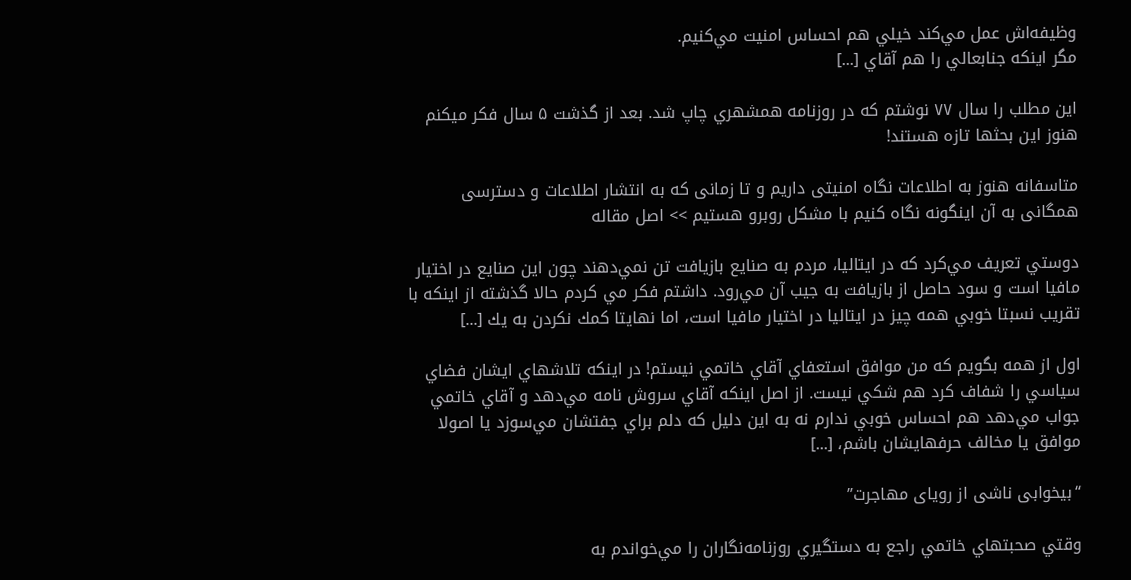وظيفه‌اش عمل مي‌كند خيلي هم احساس امنيت مي‌كنيم.
مگر اينكه جنابعالي را هم آقاي [...]

اين مطلب را سال ۷۷ نوشتم كه در روزنامه همشهري چاپ شد. بعد از گذشت ۵ سال فكر ميكنم هنوز اين بحثها تازه هستند!

متاسفانه هنوز به اطلاعات نگاه امنيتی داريم و تا زمانی كه به انتشار اطلاعات و دسترسی همگانی به آن اينگونه نگاه كنيم با مشكل روبرو هستيم >> اصل مقاله

دوستي تعريف مي‌كرد كه در ايتاليا، مردم به صنايع بازيافت تن نمي‌دهند چون اين صنايع در اختيار مافيا است و سود حاصل از بازيافت به جيب آن مي‌رود. داشتم فكر مي كردم حالا گذشته از اينكه با تقريب نسبتا خوبي همه چيز در ايتاليا در اختيار مافيا است، اما نهايتا كمك نكردن به يك [...]

اول از همه بگويم كه من موافق استعفاي آقاي خاتمي نيستم! در اينكه تلاشهاي ايشان فضاي سياسي را شفاف كرد هم شكي نيست. از اصل اينكه آقاي سروش نامه مي‌دهد و آقاي خاتمي جواب مي‌دهد هم احساس خوبي ندارم نه به اين دليل كه دلم براي جفتشان مي‌سوزد يا اصولا موافق يا مخالف حرفهايشان باشم، [...]

“بیخوابی ناشی از رويای مهاجرت”

وقتي صحبتهاي خاتمي راجع به دستگيري روزنامه‌نگاران را مي‌خواندم به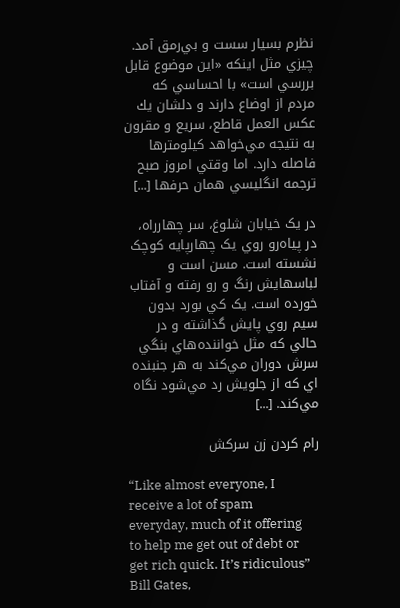نظرم بسيار سست و بي‌رمق آمد. چيزي مثل اينكه «اين موضوع قابل بررسي است» با احساسي كه مردم از اوضاع دارند و دلشان يك عكس العمل قاطع، سريع و مقرون به نتيجه مي‌خواهد كيلومترها فاصله دارد. اما وقتي امروز صبح ترجمه انگليسي همان حرفها [...]

در يک خيابان شلوغ، سر چهارراه، در پياه‌رو روي يک چهارپايه کوچک نشسته است. مسن است و لباسهايش رنگ و رو رفته و آفتاب خورده است. يک کي بورد بدون سيم روي پايش گذاشته و در حالي که مثل خواننده‌هاي بنگي سرش دوران مي‌کند به‌ هر جنبنده اي که از جلويش رد مي‌شود نگاه مي‌کند. [...]

رام کردن زن سرکش

“Like almost everyone, I receive a lot of spam everyday, much of it offering to help me get out of debt or get rich quick. It’s ridiculous”
Bill Gates,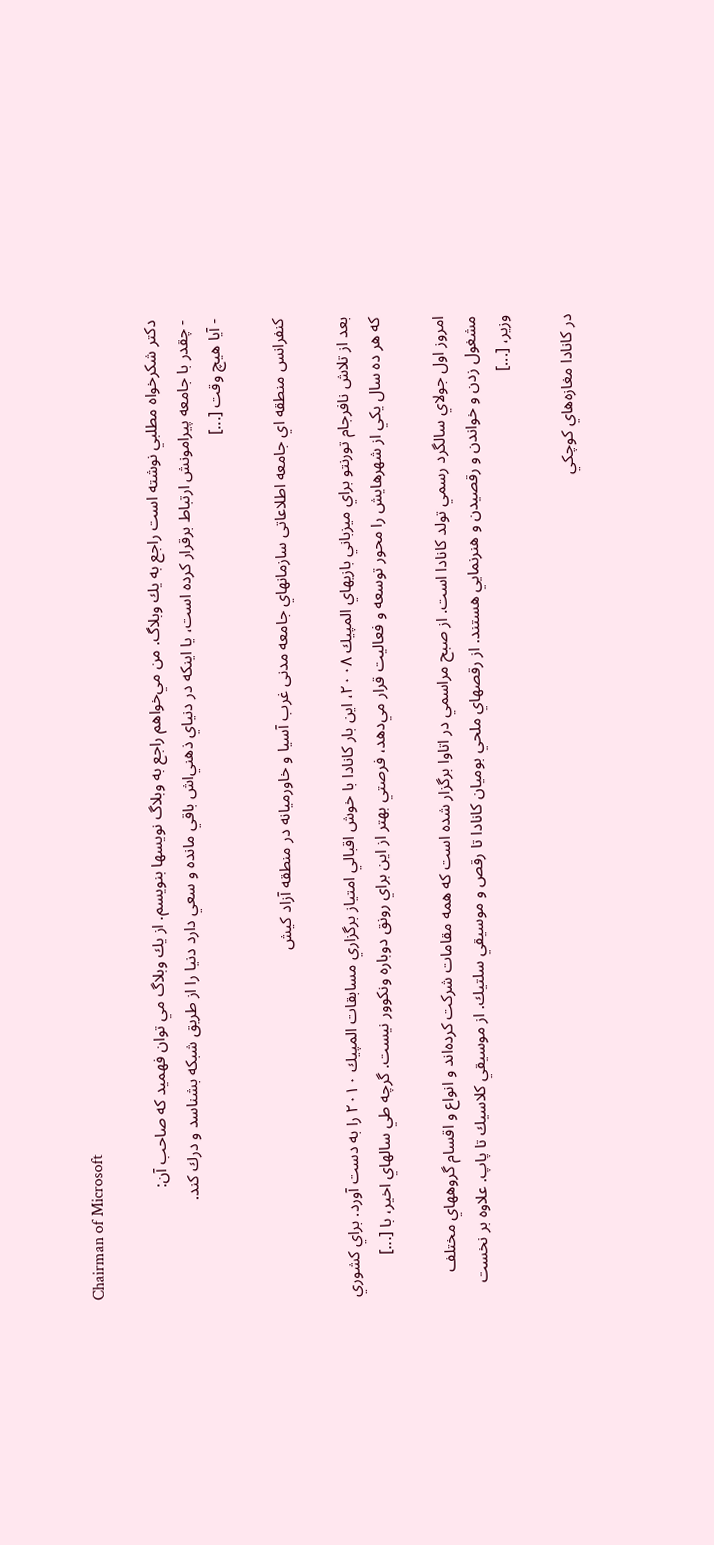Chairman of Microsoft

دكتر شكرخواه مطلبي نوشته است راجع به يك وبلاگ. من مي‌خواهم راجع به وبلاگ نويسها بنويسم. از يك وبلاگ مي توان فهميد كه صاحب آن:
- چقدر با جامعه پيرامونش ارتباط برقرار كرده است، يا اينكه در دنياي ذهني‌اش باقي مانده و سعي دارد دنيا را از طريق شبكه بشناسد و درك كند.
- آيا هيچ وقت [...]

کنفرانس منطقه اي جامعه اطلاعاتی سازمانهاي جامعه مدنی غرب آسيا و خاورميانه در منطقه آزاد کيش

بعد از تلاش نافرجام تورنتو براي ميزباني بازيهاي المپيك ۲۰۰۸، اين بار كانادا با خوش اقبالي امتياز برگزاري مسابقات المپيك ۲۰۱۰ را به دست آورد. براي كشوري كه هر ده سال يكي از شهرهايش را محور توسعه و فعاليت قرار مي‌دهد، فرصتي بهتر از اين براي رونق دوباره ونكوور نيست. گرچه طي سالهاي اخير، با [...]

امروز اول جولاي سالگرد رسمي تولد كانادا است. از صبح مراسمي در اتاوا برگزار شده است كه همه مقامات شركت كرده‌اند و انواع و اقسام گروههاي مختلف مشغول زدن و خواندن و رقصيدن و هنرنمايي هستند. از رقصهاي ملحي بوميان كانادا تا رقص و موسيقي سلتيك. از موسيقي كلاسيك تا پاپ. علاوه بر نخست وزير، [...]

در كانادا مغازه‌هاي كوچكي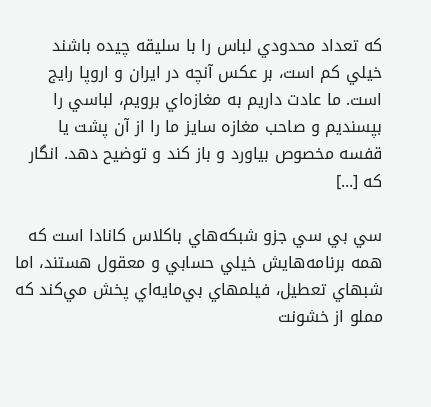كه تعداد محدودي لباس را با سليقه چيده باشند خيلي كم است، بر عكس آنچه در ايران و اروپا رايج است. ما عادت داريم به مغازه‌اي برويم، لباسي را بپسنديم و صاحب مغازه سايز ما را از آن پشت يا قفسه مخصوص بياورد و باز كند و توضيح دهد. انگار كه [...]

سي بي سي جزو شبكه‌هاي باكلاس كانادا است كه همه برنامه‌هايش خيلي حسابي و معقول هستند، اما شبهاي تعطيل، فيلمهاي بي‌مايه‌اي پخش مي‌كند كه مملو از خشونت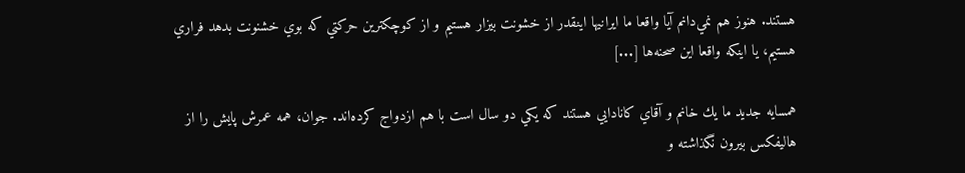هستند. هنوز هم نمي‌دانم آيا واقعا ما ايرانيها اينقدر از خشونت بيزار هستيم و از كوچكترين حركتي كه بوي خشنونت بدهد فراري هستيم، يا اينكه واقعا اين صحنه‌ها [...]

همسايه جديد ما يك خانم و آقاي كانادايي هستند كه يكي دو سال است با هم ازدواج كرده‌اند. جوان، همه عمرش پايش را از هاليفكس بيرون نگذاشته و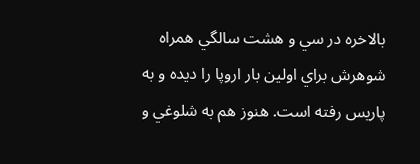بالاخره در سي و هشت سالگي همراه شوهرش براي اولين بار اروپا را ديده و به پاريس رفته است. هنوز هم به شلوغي و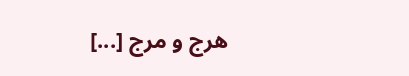هرج و مرج [...]